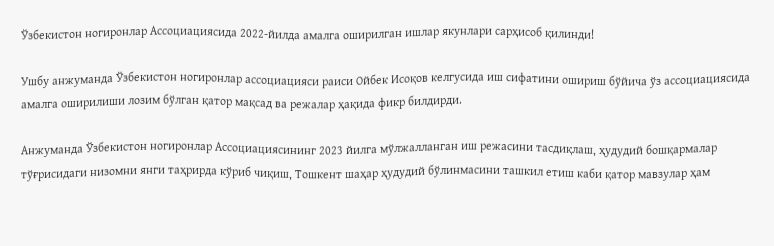Ўзбекистон ногиронлар Ассоциациясида 2022-йилда амалга оширилган ишлар якунлари сарҳисоб қилинди!

Ушбу анжуманда Ўзбекистон ногиронлар ассоциацияси раиси Ойбек Исоқов келгусида иш сифатини ошириш бўйича ўз ассоциациясида амалга оширилиши лозим бўлган қатор мақсад ва режалар ҳақида фикр билдирди.

Анжуманда Ўзбекистон ногиронлар Ассоциациясининг 2023 йилга мўлжалланган иш режасини тасдиқлаш, ҳудудий бошқармалар тўғрисидаги низомни янги таҳрирда кўриб чиқиш, Тошкент шаҳар ҳудудий бўлинмасини ташкил етиш каби қатор мавзулар ҳам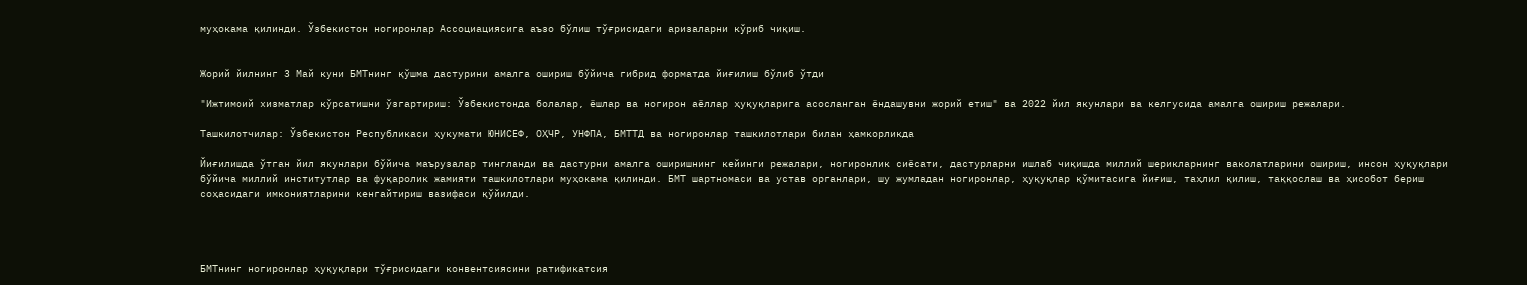муҳокама қилинди. Ўзбекистон ногиронлар Ассоциациясига аъзо бўлиш тўғрисидаги аризаларни кўриб чиқиш.


Жорий йилнинг 3 Май куни БМТнинг қўшма дастурини амалга ошириш бўйича гибрид форматда йиғилиш бўлиб ўтди

"Ижтимоий хизматлар кўрсатишни ўзгартириш: Ўзбекистонда болалар, ёшлар ва ногирон аёллар ҳуқуқларига асосланган ёндашувни жорий етиш" ва 2022 йил якунлари ва келгусида амалга ошириш режалари.

Ташкилотчилар: Ўзбекистон Республикаси ҳукумати ЮНИСЕФ, ОҲЧР, УНФПА, БМТТД ва ногиронлар ташкилотлари билан ҳамкорликда

Йиғилишда ўтган йил якунлари бўйича маърузалар тингланди ва дастурни амалга оширишнинг кейинги режалари, ногиронлик сиёсати, дастурларни ишлаб чиқишда миллий шерикларнинг ваколатларини ошириш, инсон ҳуқуқлари бўйича миллий институтлар ва фуқаролик жамияти ташкилотлари муҳокама қилинди. БМТ шартномаси ва устав органлари, шу жумладан ногиронлар, ҳуқуқлар қўмитасига йиғиш, таҳлил қилиш, таққослаш ва ҳисобот бериш соҳасидаги имкониятларини кенгайтириш вазифаси қўйилди.




БМТнинг ногиронлар ҳуқуқлари тўғрисидаги конвентсиясини ратификатсия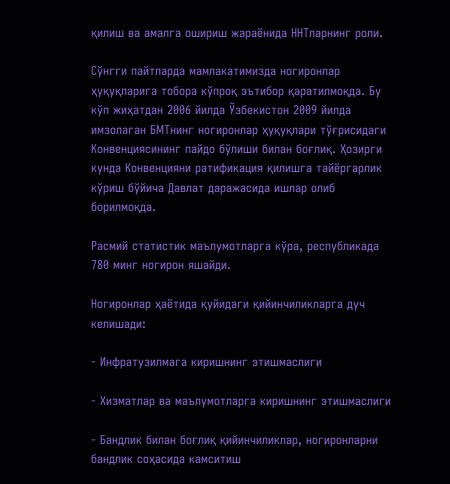қилиш ва амалга ошириш жараёнида ННТларнинг роли.

Сўнгги пайтларда мамлакатимизда ногиронлар ҳуқуқларига тобора кўпроқ эътибор қаратилмоқда. Бу кўп жиҳатдан 2006 йилда Ўзбекистон 2009 йилда имзолаган БМТнинг ногиронлар ҳуқуқлари тўғрисидаги Конвенциясининг пайдо бўлиши билан боғлиқ. Ҳозирги кунда Конвенцияни ратификация қилишга тайёргарлик кўриш бўйича Давлат даражасида ишлар олиб борилмоқда.

Расмий статистик маълумотларга кўра, республикада 780 минг ногирон яшайди.

Ногиронлар ҳаётида қуйидаги қийинчиликларга дуч келишади:

- Инфратузилмага киришнинг этишмаслиги

- Хизматлар ва маълумотларга киришнинг этишмаслиги

- Бандлик билан боғлиқ қийинчиликлар, ногиронларни бандлик соҳасида камситиш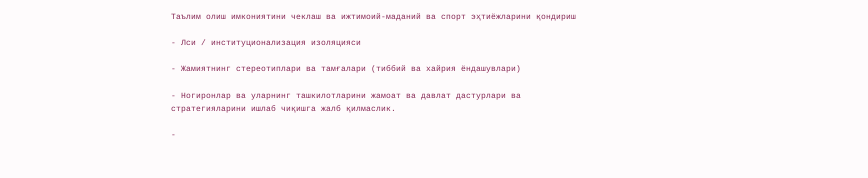Таълим олиш имкониятини чеклаш ва ижтимоий-маданий ва спорт эҳтиёжларини қондириш

- Лси / институционализация изоляцияси

- Жамиятнинг стереотиплари ва тамғалари (тиббий ва хайрия ёндашувлари)

- Ногиронлар ва уларнинг ташкилотларини жамоат ва давлат дастурлари ва стратегияларини ишлаб чиқишга жалб қилмаслик.

-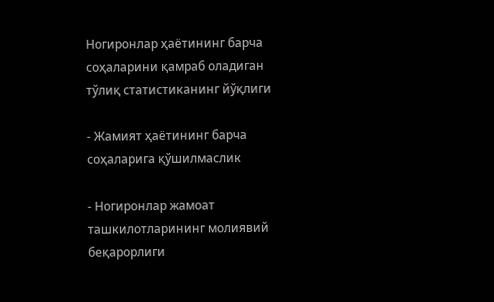Ногиронлар ҳаётининг барча соҳаларини қамраб оладиган тўлиқ статистиканинг йўқлиги

- Жамият ҳаётининг барча соҳаларига қўшилмаслик

- Ногиронлар жамоат ташкилотларининг молиявий беқарорлиги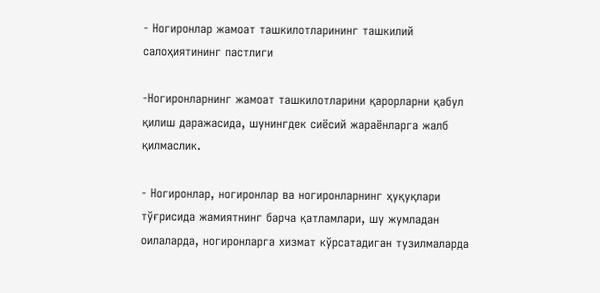- Ногиронлар жамоат ташкилотларининг ташкилий салоҳиятининг пастлиги

-Ногиронларнинг жамоат ташкилотларини қарорларни қабул қилиш даражасида, шунингдек сиёсий жараёнларга жалб қилмаслик.

- Ногиронлар, ногиронлар ва ногиронларнинг ҳуқуқлари тўғрисида жамиятнинг барча қатламлари, шу жумладан оилаларда, ногиронларга хизмат кўрсатадиган тузилмаларда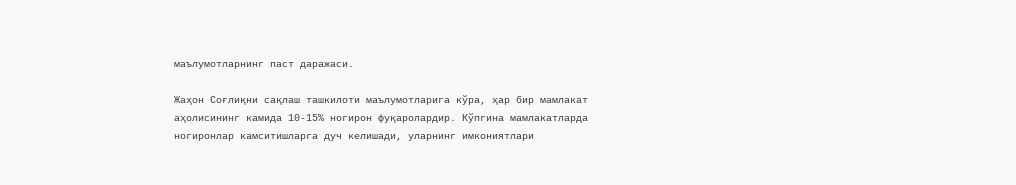маълумотларнинг паст даражаси.

Жаҳон Соғлиқни сақлаш ташкилоти маълумотларига кўра, ҳар бир мамлакат аҳолисининг камида 10-15% ногирон фуқаролардир. Кўпгина мамлакатларда ногиронлар камситишларга дуч келишади, уларнинг имкониятлари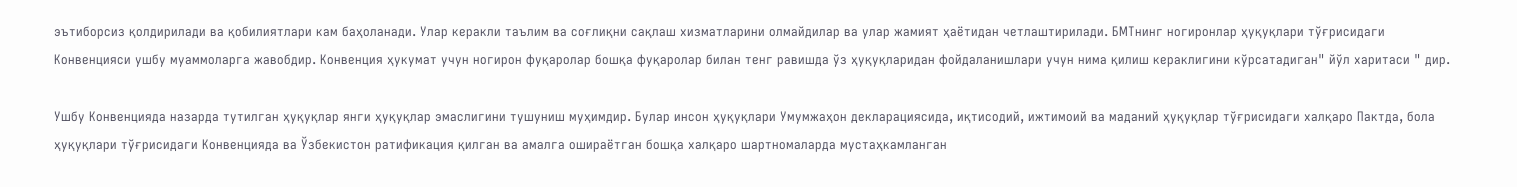эътиборсиз қолдирилади ва қобилиятлари кам баҳоланади. Улар керакли таълим ва соғлиқни сақлаш хизматларини олмайдилар ва улар жамият ҳаётидан четлаштирилади. БМТнинг ногиронлар ҳуқуқлари тўғрисидаги Конвенцияси ушбу муаммоларга жавобдир. Конвенция ҳукумат учун ногирон фуқаролар бошқа фуқаролар билан тенг равишда ўз ҳуқуқларидан фойдаланишлари учун нима қилиш кераклигини кўрсатадиган" йўл харитаси " дир.

Ушбу Конвенцияда назарда тутилган ҳуқуқлар янги ҳуқуқлар эмаслигини тушуниш муҳимдир. Булар инсон ҳуқуқлари Умумжаҳон декларациясида, иқтисодий, ижтимоий ва маданий ҳуқуқлар тўғрисидаги халқаро Пактда, бола ҳуқуқлари тўғрисидаги Конвенцияда ва Ўзбекистон ратификация қилган ва амалга ошираётган бошқа халқаро шартномаларда мустаҳкамланган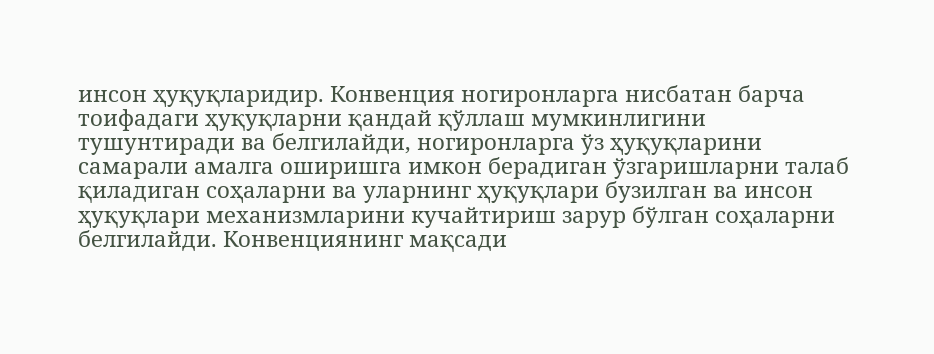инсон ҳуқуқларидир. Конвенция ногиронларга нисбатан барча тоифадаги ҳуқуқларни қандай қўллаш мумкинлигини тушунтиради ва белгилайди, ногиронларга ўз ҳуқуқларини самарали амалга оширишга имкон берадиган ўзгаришларни талаб қиладиган соҳаларни ва уларнинг ҳуқуқлари бузилган ва инсон ҳуқуқлари механизмларини кучайтириш зарур бўлган соҳаларни белгилайди. Конвенциянинг мақсади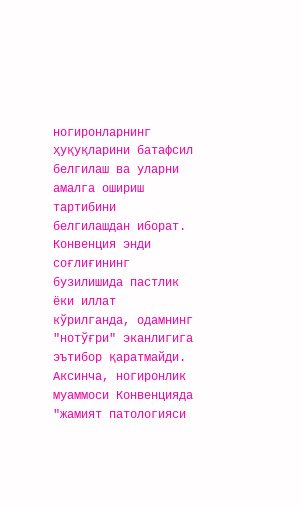ногиронларнинг ҳуқуқларини батафсил белгилаш ва уларни амалга ошириш тартибини белгилашдан иборат. Конвенция энди соғлиғининг бузилишида пастлик ёки иллат кўрилганда, одамнинг "нотўғри" эканлигига эътибор қаратмайди. Аксинча, ногиронлик муаммоси Конвенцияда "жамият патологияси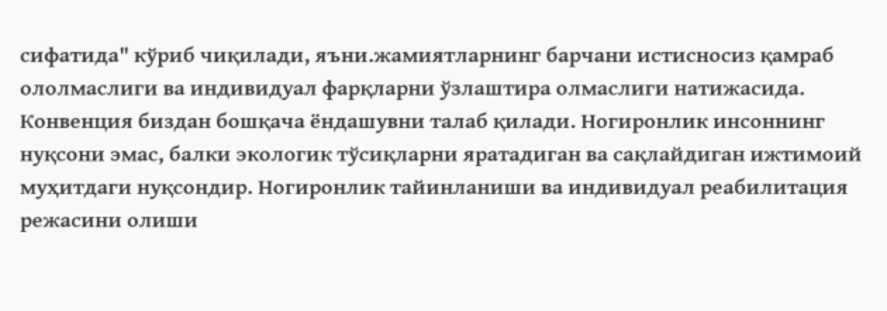сифатида" кўриб чиқилади, яъни.жамиятларнинг барчани истисносиз қамраб ололмаслиги ва индивидуал фарқларни ўзлаштира олмаслиги натижасида. Конвенция биздан бошқача ёндашувни талаб қилади. Ногиронлик инсоннинг нуқсони эмас, балки экологик тўсиқларни яратадиган ва сақлайдиган ижтимоий муҳитдаги нуқсондир. Ногиронлик тайинланиши ва индивидуал реабилитация режасини олиши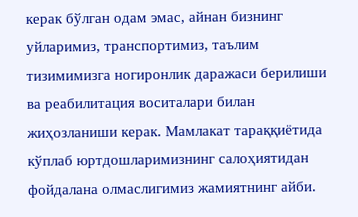керак бўлган одам эмас, айнан бизнинг уйларимиз, транспортимиз, таълим тизимимизга ногиронлик даражаси берилиши ва реабилитация воситалари билан жиҳозланиши керак. Мамлакат тараққиётида кўплаб юртдошларимизнинг салоҳиятидан фойдалана олмаслигимиз жамиятнинг айби.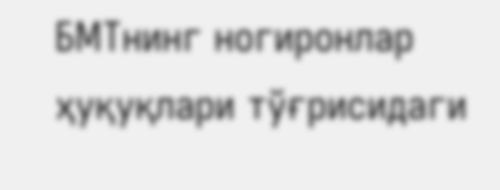БМТнинг ногиронлар ҳуқуқлари тўғрисидаги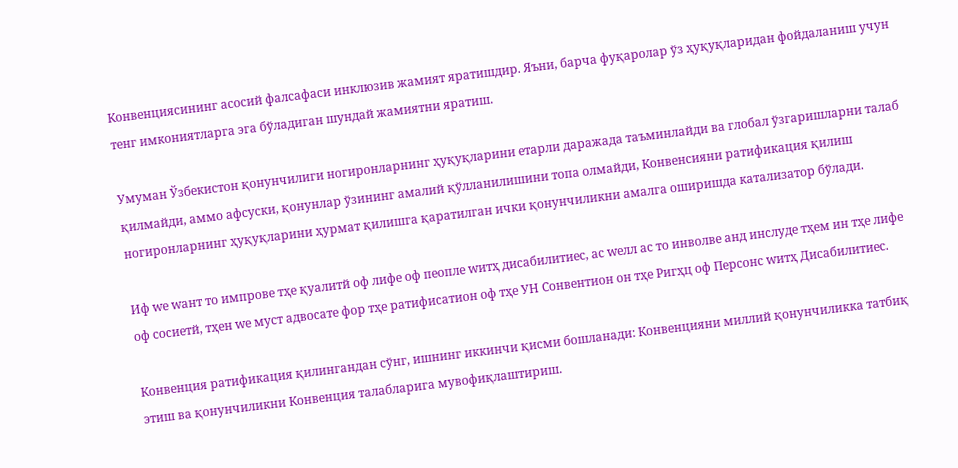Конвенциясининг асосий фалсафаси инклюзив жамият яратишдир. Яъни, барча фуқаролар ўз ҳуқуқларидан фойдаланиш учун тенг имкониятларга эга бўладиган шундай жамиятни яратиш.

Умуман Ўзбекистон қонунчилиги ногиронларнинг ҳуқуқларини етарли даражада таъминлайди ва глобал ўзгаришларни талаб қилмайди, аммо афсуски, қонунлар ўзининг амалий қўлланилишини топа олмайди, Конвенсияни ратификация қилиш ногиронларнинг ҳуқуқларини ҳурмат қилишга қаратилган ички қонунчиликни амалга оширишда катализатор бўлади.

Иф wе wант то импрове тҳе қуалитй оф лифе оф пеопле wитҳ дисабилитиес, ас wелл ас то инволве анд инcлуде тҳем ин тҳе лифе оф соcиетй, тҳен wе муст адвоcате фор тҳе ратифиcатион оф тҳе УН Cонвентион он тҳе Ригҳц оф Персонс wитҳ Дисабилитиес.

Конвенция ратификация қилингандан сўнг, ишнинг иккинчи қисми бошланади: Конвенцияни миллий қонунчиликка татбиқ этиш ва қонунчиликни Конвенция талабларига мувофиқлаштириш.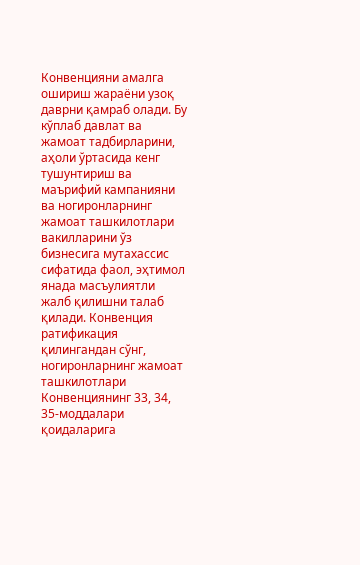Конвенцияни амалга ошириш жараёни узоқ даврни қамраб олади. Бу кўплаб давлат ва жамоат тадбирларини, аҳоли ўртасида кенг тушунтириш ва маърифий кампанияни ва ногиронларнинг жамоат ташкилотлари вакилларини ўз бизнесига мутахассис сифатида фаол, эҳтимол янада масъулиятли жалб қилишни талаб қилади. Конвенция ратификация қилингандан сўнг, ногиронларнинг жамоат ташкилотлари Конвенциянинг 33, 34, 35-моддалари қоидаларига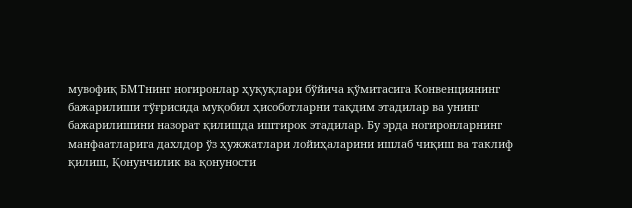мувофиқ БМТнинг ногиронлар ҳуқуқлари бўйича қўмитасига Конвенциянинг бажарилиши тўғрисида муқобил ҳисоботларни тақдим этадилар ва унинг бажарилишини назорат қилишда иштирок этадилар. Бу эрда ногиронларнинг манфаатларига дахлдор ўз ҳужжатлари лойиҳаларини ишлаб чиқиш ва таклиф қилиш, Қонунчилик ва қонуности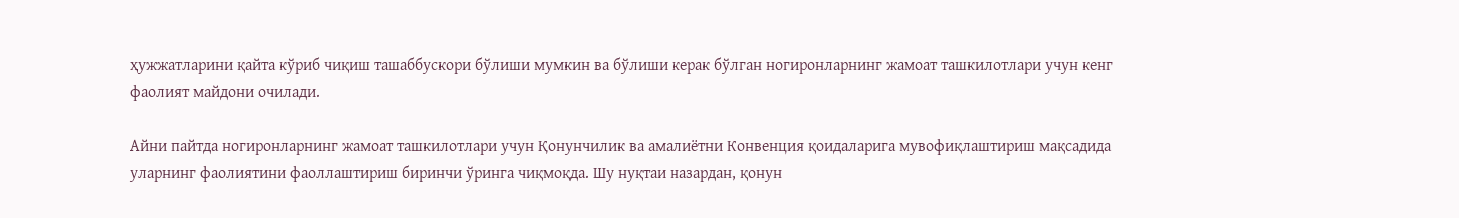ҳужжатларини қайта кўриб чиқиш ташаббускори бўлиши мумкин ва бўлиши керак бўлган ногиронларнинг жамоат ташкилотлари учун кенг фаолият майдони очилади.

Айни пайтда ногиронларнинг жамоат ташкилотлари учун Қонунчилик ва амалиётни Конвенция қоидаларига мувофиқлаштириш мақсадида уларнинг фаолиятини фаоллаштириш биринчи ўринга чиқмоқда. Шу нуқтаи назардан, қонун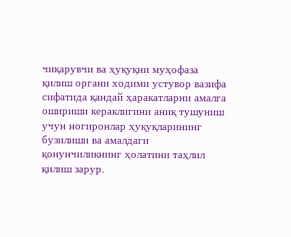чиқарувчи ва ҳуқуқни муҳофаза қилиш органи ходими устувор вазифа сифатида қандай ҳаракатларни амалга ошириши кераклигини аниқ тушуниш учун ногиронлар ҳуқуқларининг бузилиши ва амалдаги қонунчиликнинг ҳолатини таҳлил қилиш зарур.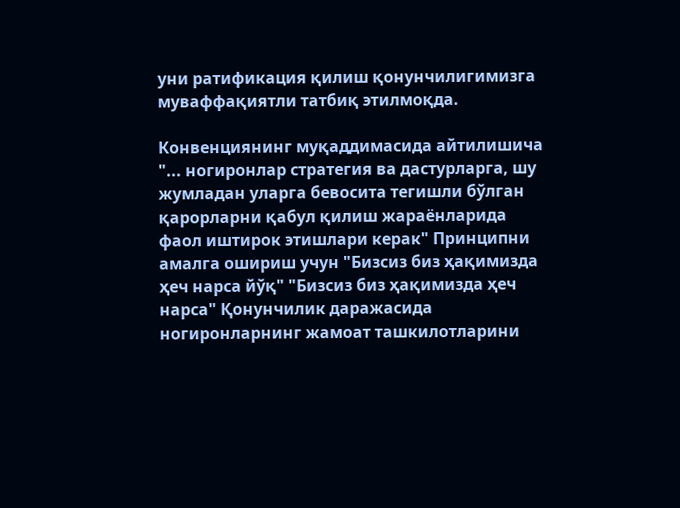уни ратификация қилиш қонунчилигимизга муваффақиятли татбиқ этилмоқда.

Конвенциянинг муқаддимасида айтилишича "... ногиронлар стратегия ва дастурларга, шу жумладан уларга бевосита тегишли бўлган қарорларни қабул қилиш жараёнларида фаол иштирок этишлари керак" Принципни амалга ошириш учун "Бизсиз биз ҳақимизда ҳеч нарса йўқ" "Бизсиз биз ҳақимизда ҳеч нарса" Қонунчилик даражасида ногиронларнинг жамоат ташкилотларини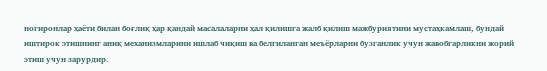ногиронлар ҳаёти билан боғлиқ ҳар қандай масалаларни ҳал қилишга жалб қилиш мажбуриятини мустаҳкамлаш, бундай иштирок этишнинг аниқ механизмларини ишлаб чиқиш ва белгиланган меъёрларни бузганлик учун жавобгарликни жорий этиш учун зарурдир.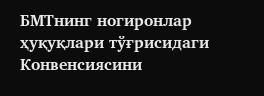БМТнинг ногиронлар ҳуқуқлари тўғрисидаги Конвенсиясини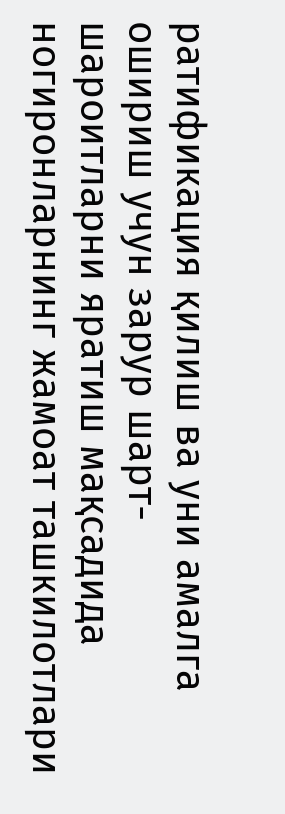ратификация қилиш ва уни амалга ошириш учун зарур шарт-шароитларни яратиш мақсадида ногиронларнинг жамоат ташкилотлари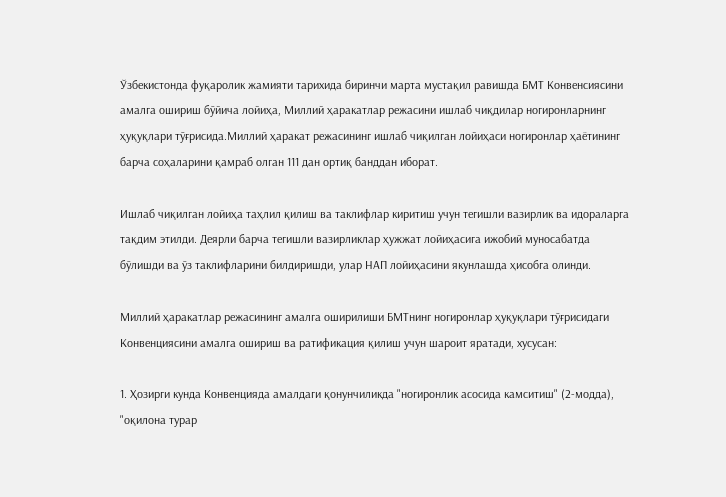Ўзбекистонда фуқаролик жамияти тарихида биринчи марта мустақил равишда БМТ Конвенсиясини амалга ошириш бўйича лойиҳа, Миллий ҳаракатлар режасини ишлаб чиқдилар ногиронларнинг ҳуқуқлари тўғрисида.Миллий ҳаракат режасининг ишлаб чиқилган лойиҳаси ногиронлар ҳаётининг барча соҳаларини қамраб олган 111 дан ортиқ банддан иборат.

Ишлаб чиқилган лойиҳа таҳлил қилиш ва таклифлар киритиш учун тегишли вазирлик ва идораларга тақдим этилди. Деярли барча тегишли вазирликлар ҳужжат лойиҳасига ижобий муносабатда бўлишди ва ўз таклифларини билдиришди, улар НАП лойиҳасини якунлашда ҳисобга олинди.

Миллий ҳаракатлар режасининг амалга оширилиши БМТнинг ногиронлар ҳуқуқлари тўғрисидаги Конвенциясини амалга ошириш ва ратификация қилиш учун шароит яратади, хусусан:

1. Ҳозирги кунда Конвенцияда амалдаги қонунчиликда "ногиронлик асосида камситиш" (2-модда), "оқилона турар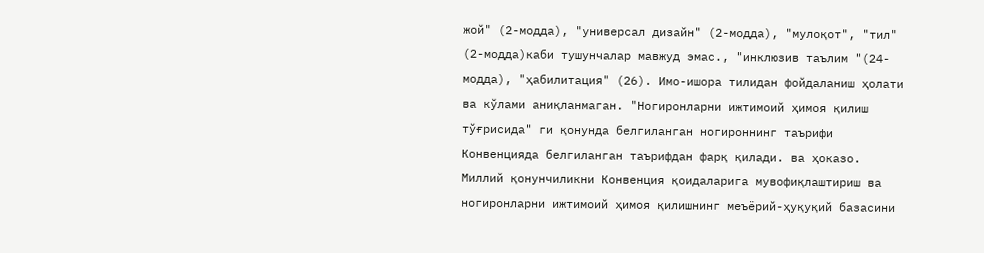жой" (2-модда), "универсал дизайн" (2-модда), "мулоқот", "тил" (2-модда)каби тушунчалар мавжуд эмас., "инклюзив таълим "(24-модда), "ҳабилитация" (26). Имо-ишора тилидан фойдаланиш ҳолати ва кўлами аниқланмаган. "Ногиронларни ижтимоий ҳимоя қилиш тўғрисида" ги қонунда белгиланган ногироннинг таърифи Конвенцияда белгиланган таърифдан фарқ қилади. ва ҳоказо. Миллий қонунчиликни Конвенция қоидаларига мувофиқлаштириш ва ногиронларни ижтимоий ҳимоя қилишнинг меъёрий-ҳуқуқий базасини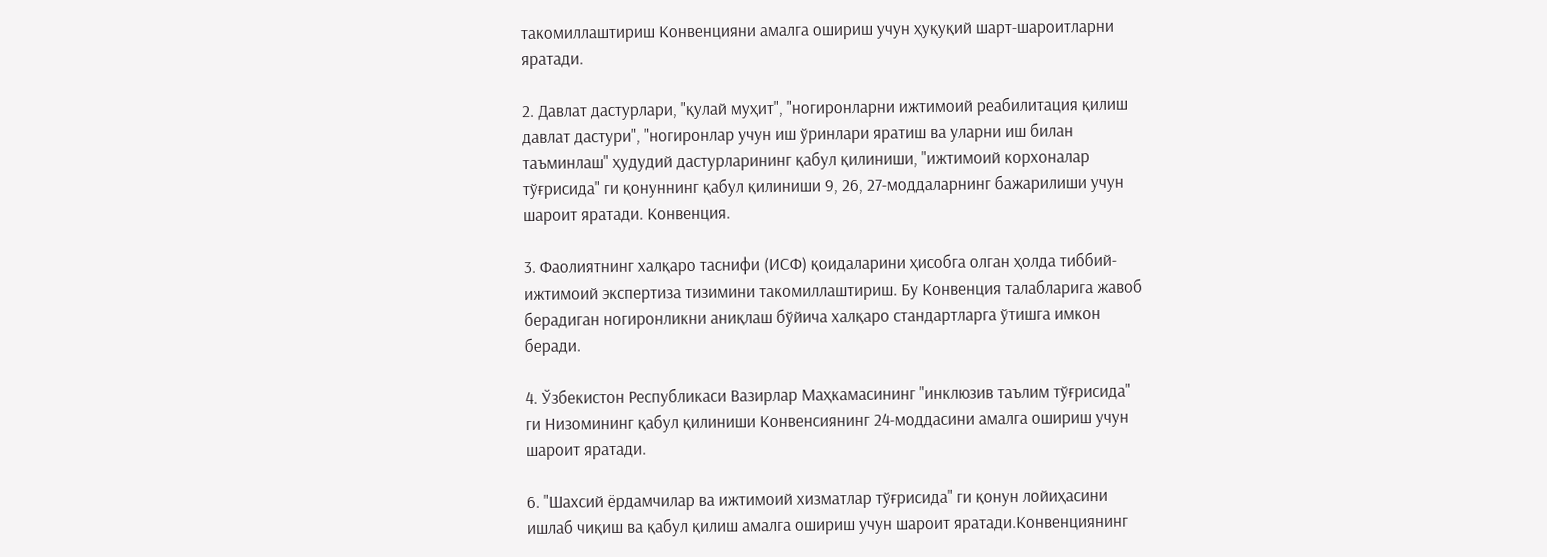такомиллаштириш Конвенцияни амалга ошириш учун ҳуқуқий шарт-шароитларни яратади.

2. Давлат дастурлари, "қулай муҳит", "ногиронларни ижтимоий реабилитация қилиш давлат дастури", "ногиронлар учун иш ўринлари яратиш ва уларни иш билан таъминлаш" ҳудудий дастурларининг қабул қилиниши, "ижтимоий корхоналар тўғрисида" ги қонуннинг қабул қилиниши 9, 26, 27-моддаларнинг бажарилиши учун шароит яратади. Конвенция.

3. Фаолиятнинг халқаро таснифи (ИCФ) қоидаларини ҳисобга олган ҳолда тиббий-ижтимоий экспертиза тизимини такомиллаштириш. Бу Конвенция талабларига жавоб берадиган ногиронликни аниқлаш бўйича халқаро стандартларга ўтишга имкон беради.

4. Ўзбекистон Республикаси Вазирлар Маҳкамасининг "инклюзив таълим тўғрисида" ги Низомининг қабул қилиниши Конвенсиянинг 24-моддасини амалга ошириш учун шароит яратади.

6. "Шахсий ёрдамчилар ва ижтимоий хизматлар тўғрисида" ги қонун лойиҳасини ишлаб чиқиш ва қабул қилиш амалга ошириш учун шароит яратади.Конвенциянинг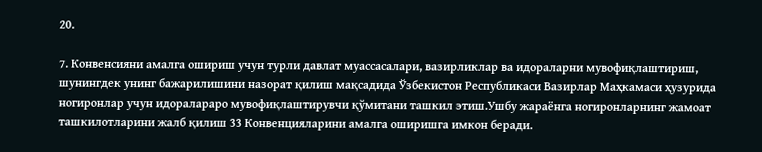20.

7. Конвенсияни амалга ошириш учун турли давлат муассасалари, вазирликлар ва идораларни мувофиқлаштириш, шунингдек унинг бажарилишини назорат қилиш мақсадида Ўзбекистон Республикаси Вазирлар Маҳкамаси ҳузурида ногиронлар учун идоралараро мувофиқлаштирувчи қўмитани ташкил этиш.Ушбу жараёнга ногиронларнинг жамоат ташкилотларини жалб қилиш 33 Конвенцияларини амалга оширишга имкон беради.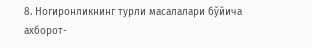8. Ногиронликнинг турли масалалари бўйича ахборот-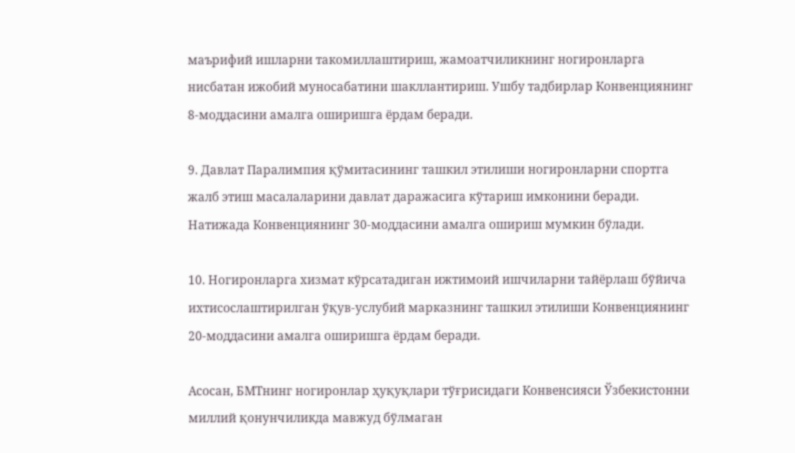маърифий ишларни такомиллаштириш, жамоатчиликнинг ногиронларга нисбатан ижобий муносабатини шакллантириш. Ушбу тадбирлар Конвенциянинг 8-моддасини амалга оширишга ёрдам беради.

9. Давлат Паралимпия қўмитасининг ташкил этилиши ногиронларни спортга жалб этиш масалаларини давлат даражасига кўтариш имконини беради. Натижада Конвенциянинг 30-моддасини амалга ошириш мумкин бўлади.

10. Ногиронларга хизмат кўрсатадиган ижтимоий ишчиларни тайёрлаш бўйича ихтисослаштирилган ўқув-услубий марказнинг ташкил этилиши Конвенциянинг 20-моддасини амалга оширишга ёрдам беради.

Асосан, БМТнинг ногиронлар ҳуқуқлари тўғрисидаги Конвенсияси Ўзбекистонни миллий қонунчиликда мавжуд бўлмаган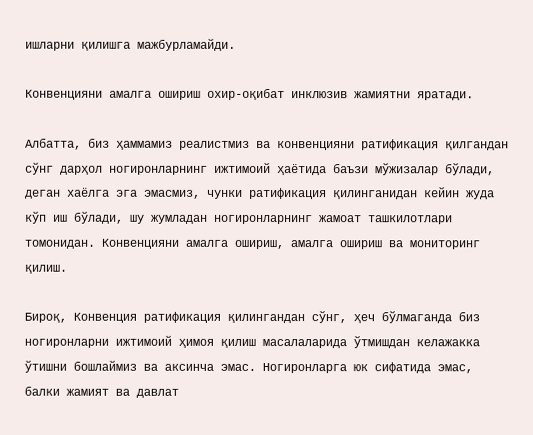ишларни қилишга мажбурламайди.

Конвенцияни амалга ошириш охир-оқибат инклюзив жамиятни яратади.

Албатта, биз ҳаммамиз реалистмиз ва конвенцияни ратификация қилгандан сўнг дарҳол ногиронларнинг ижтимоий ҳаётида баъзи мўжизалар бўлади, деган хаёлга эга эмасмиз, чунки ратификация қилинганидан кейин жуда кўп иш бўлади, шу жумладан ногиронларнинг жамоат ташкилотлари томонидан. Конвенцияни амалга ошириш, амалга ошириш ва мониторинг қилиш.

Бироқ, Конвенция ратификация қилингандан сўнг, ҳеч бўлмаганда биз ногиронларни ижтимоий ҳимоя қилиш масалаларида ўтмишдан келажакка ўтишни бошлаймиз ва аксинча эмас. Ногиронларга юк сифатида эмас, балки жамият ва давлат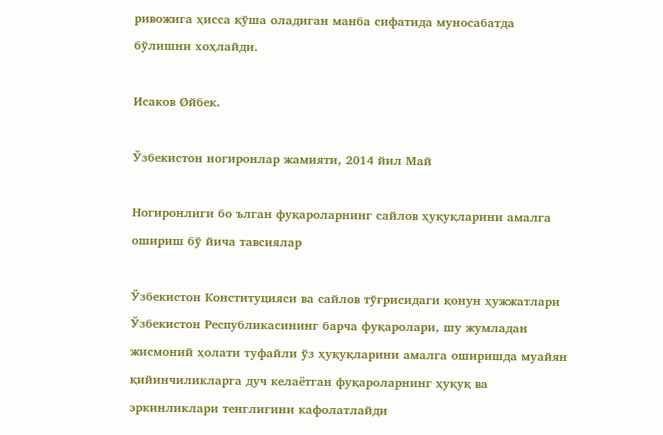ривожига ҳисса қўша оладиган манба сифатида муносабатда бўлишни хоҳлайди.

Исаков Øйбек.

Ўзбекистон ногиронлар жамияти, 2014 йил Май

Ногиронлиги бо ълган фуқароларнинг сайлов ҳуқуқларини амалга ошириш бў йича тавсиялар

Ўзбекистон Конституцияси ва сайлов тўғрисидаги қонун ҳужжатлари Ўзбекистон Республикасининг барча фуқаролари, шу жумладан жисмоний ҳолати туфайли ўз ҳуқуқларини амалга оширишда муайян қийинчиликларга дуч келаётган фуқароларнинг ҳуқуқ ва эркинликлари тенглигини кафолатлайди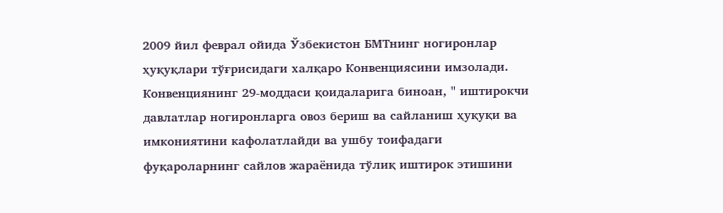2009 йил феврал ойида Ўзбекистон БМТнинг ногиронлар ҳуқуқлари тўғрисидаги халқаро Конвенциясини имзолади. Конвенциянинг 29-моддаси қоидаларига биноан, " иштирокчи давлатлар ногиронларга овоз бериш ва сайланиш ҳуқуқи ва имкониятини кафолатлайди ва ушбу тоифадаги фуқароларнинг сайлов жараёнида тўлиқ иштирок этишини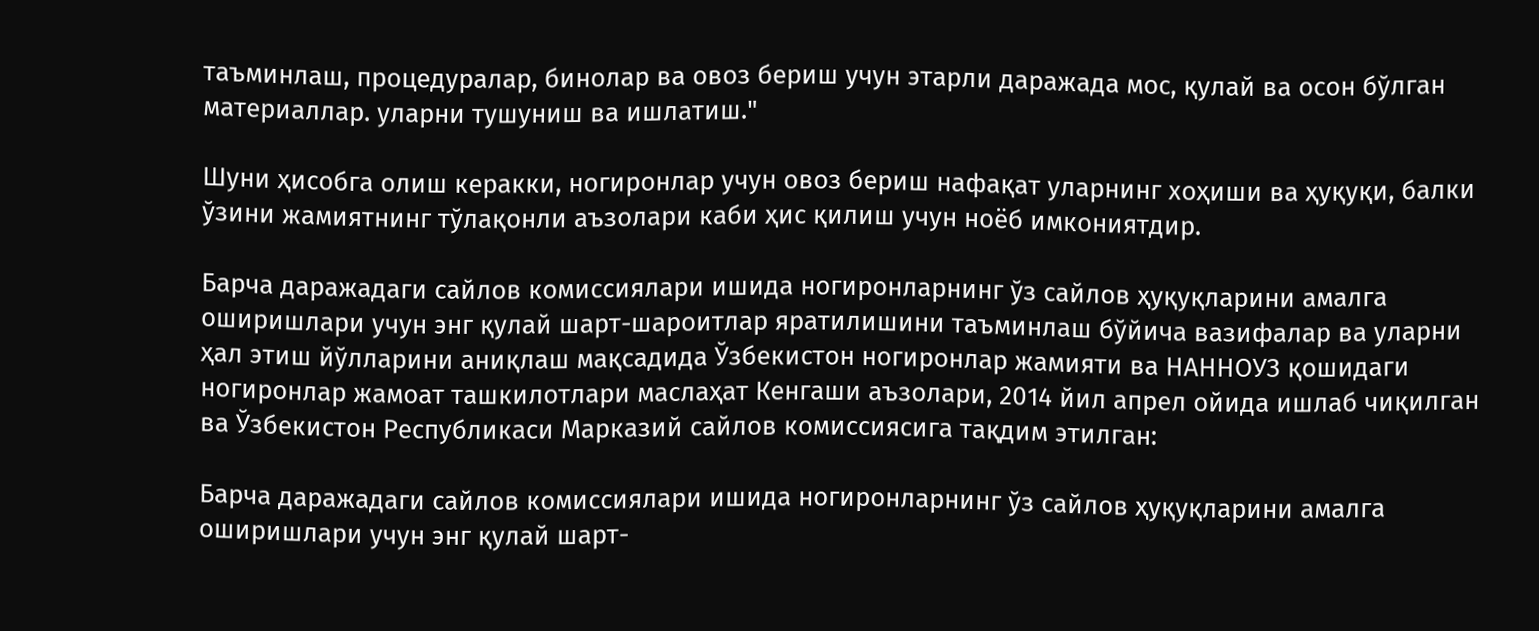таъминлаш, процедуралар, бинолар ва овоз бериш учун этарли даражада мос, қулай ва осон бўлган материаллар. уларни тушуниш ва ишлатиш."

Шуни ҳисобга олиш керакки, ногиронлар учун овоз бериш нафақат уларнинг хоҳиши ва ҳуқуқи, балки ўзини жамиятнинг тўлақонли аъзолари каби ҳис қилиш учун ноёб имкониятдир.

Барча даражадаги сайлов комиссиялари ишида ногиронларнинг ўз сайлов ҳуқуқларини амалга оширишлари учун энг қулай шарт-шароитлар яратилишини таъминлаш бўйича вазифалар ва уларни ҳал этиш йўлларини аниқлаш мақсадида Ўзбекистон ногиронлар жамияти ва НАННОУЗ қошидаги ногиронлар жамоат ташкилотлари маслаҳат Кенгаши аъзолари, 2014 йил апрел ойида ишлаб чиқилган ва Ўзбекистон Республикаси Марказий сайлов комиссиясига тақдим этилган:

Барча даражадаги сайлов комиссиялари ишида ногиронларнинг ўз сайлов ҳуқуқларини амалга оширишлари учун энг қулай шарт-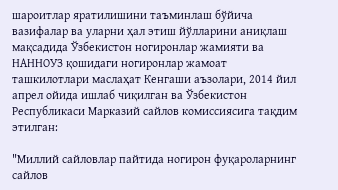шароитлар яратилишини таъминлаш бўйича вазифалар ва уларни ҳал этиш йўлларини аниқлаш мақсадида Ўзбекистон ногиронлар жамияти ва НАННОУЗ қошидаги ногиронлар жамоат ташкилотлари маслаҳат Кенгаши аъзолари, 2014 йил апрел ойида ишлаб чиқилган ва Ўзбекистон Республикаси Марказий сайлов комиссиясига тақдим этилган:

"Миллий сайловлар пайтида ногирон фуқароларнинг сайлов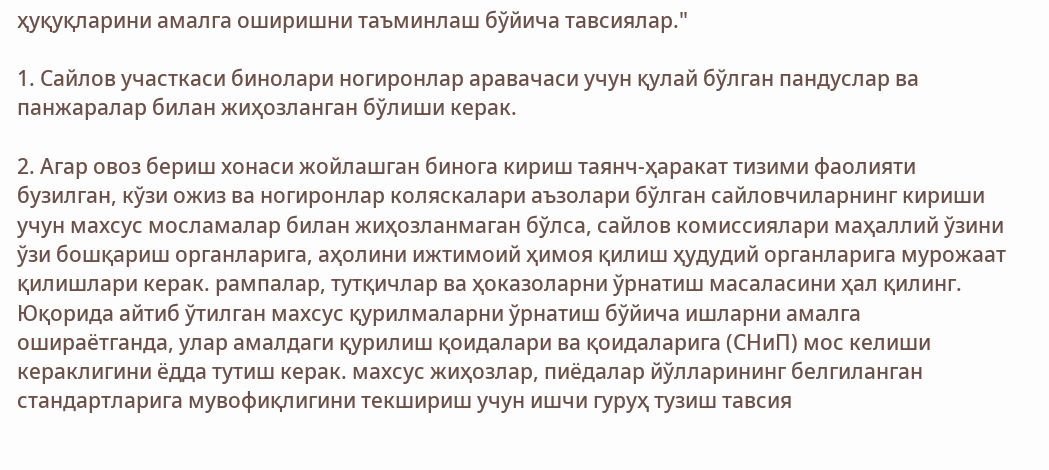ҳуқуқларини амалга оширишни таъминлаш бўйича тавсиялар."

1. Сайлов участкаси бинолари ногиронлар аравачаси учун қулай бўлган пандуслар ва панжаралар билан жиҳозланган бўлиши керак.

2. Агар овоз бериш хонаси жойлашган бинога кириш таянч-ҳаракат тизими фаолияти бузилган, кўзи ожиз ва ногиронлар коляскалари аъзолари бўлган сайловчиларнинг кириши учун махсус мосламалар билан жиҳозланмаган бўлса, сайлов комиссиялари маҳаллий ўзини ўзи бошқариш органларига, аҳолини ижтимоий ҳимоя қилиш ҳудудий органларига мурожаат қилишлари керак. рампалар, тутқичлар ва ҳоказоларни ўрнатиш масаласини ҳал қилинг. Юқорида айтиб ўтилган махсус қурилмаларни ўрнатиш бўйича ишларни амалга ошираётганда, улар амалдаги қурилиш қоидалари ва қоидаларига (СНиП) мос келиши кераклигини ёдда тутиш керак. махсус жиҳозлар, пиёдалар йўлларининг белгиланган стандартларига мувофиқлигини текшириш учун ишчи гуруҳ тузиш тавсия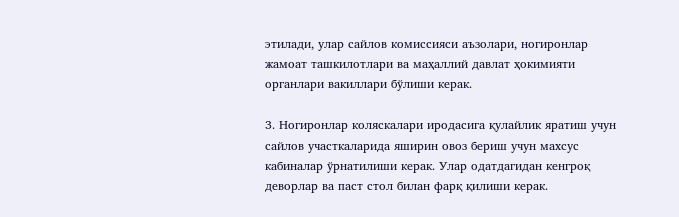этилади, улар сайлов комиссияси аъзолари, ногиронлар жамоат ташкилотлари ва маҳаллий давлат ҳокимияти органлари вакиллари бўлиши керак.

3. Ногиронлар коляскалари иродасига қулайлик яратиш учун сайлов участкаларида яширин овоз бериш учун махсус кабиналар ўрнатилиши керак. Улар одатдагидан кенгроқ деворлар ва паст стол билан фарқ қилиши керак.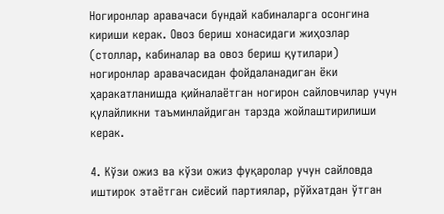Ногиронлар аравачаси бундай кабиналарга осонгина кириши керак. Овоз бериш хонасидаги жиҳозлар (столлар, кабиналар ва овоз бериш қутилари) ногиронлар аравачасидан фойдаланадиган ёки ҳаракатланишда қийналаётган ногирон сайловчилар учун қулайликни таъминлайдиган тарзда жойлаштирилиши керак.

4. Кўзи ожиз ва кўзи ожиз фуқаролар учун сайловда иштирок этаётган сиёсий партиялар, рўйхатдан ўтган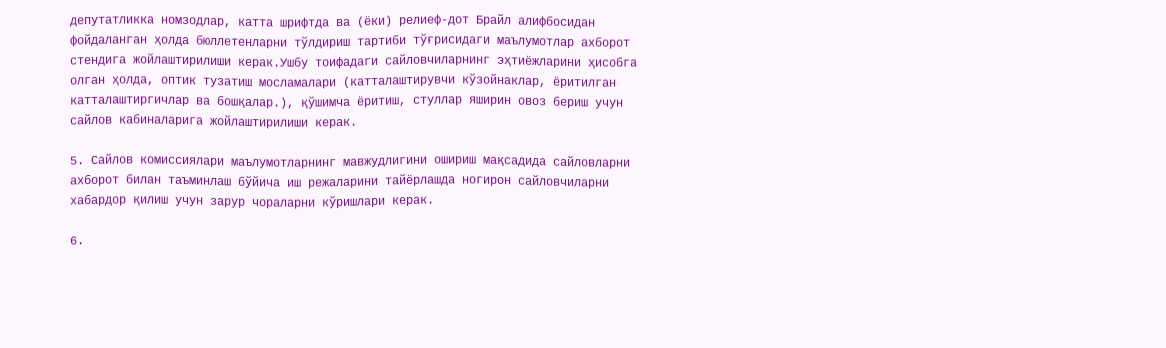депутатликка номзодлар, катта шрифтда ва (ёки) релиеф-дот Брайл алифбосидан фойдаланган ҳолда бюллетенларни тўлдириш тартиби тўғрисидаги маълумотлар ахборот стендига жойлаштирилиши керак.Ушбу тоифадаги сайловчиларнинг эҳтиёжларини ҳисобга олган ҳолда, оптик тузатиш мосламалари (катталаштирувчи кўзойнаклар, ёритилган катталаштиргичлар ва бошқалар.), қўшимча ёритиш, стуллар яширин овоз бериш учун сайлов кабиналарига жойлаштирилиши керак.

5. Сайлов комиссиялари маълумотларнинг мавжудлигини ошириш мақсадида сайловларни ахборот билан таъминлаш бўйича иш режаларини тайёрлашда ногирон сайловчиларни хабардор қилиш учун зарур чораларни кўришлари керак.

6.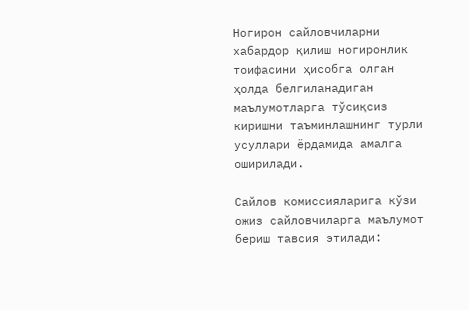Ногирон сайловчиларни хабардор қилиш ногиронлик тоифасини ҳисобга олган ҳолда белгиланадиган маълумотларга тўсиқсиз киришни таъминлашнинг турли усуллари ёрдамида амалга оширилади.

Сайлов комиссияларига кўзи ожиз сайловчиларга маълумот бериш тавсия этилади: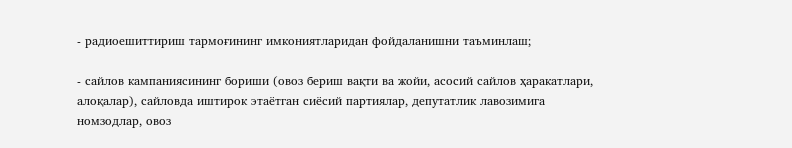- радиоешиттириш тармоғининг имкониятларидан фойдаланишни таъминлаш;

- сайлов кампаниясининг бориши (овоз бериш вақти ва жойи, асосий сайлов ҳаракатлари, алоқалар), сайловда иштирок этаётган сиёсий партиялар, депутатлик лавозимига номзодлар, овоз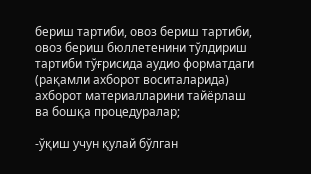бериш тартиби, овоз бериш тартиби, овоз бериш бюллетенини тўлдириш тартиби тўғрисида аудио форматдаги (рақамли ахборот воситаларида) ахборот материалларини тайёрлаш ва бошқа процедуралар;

-ўқиш учун қулай бўлган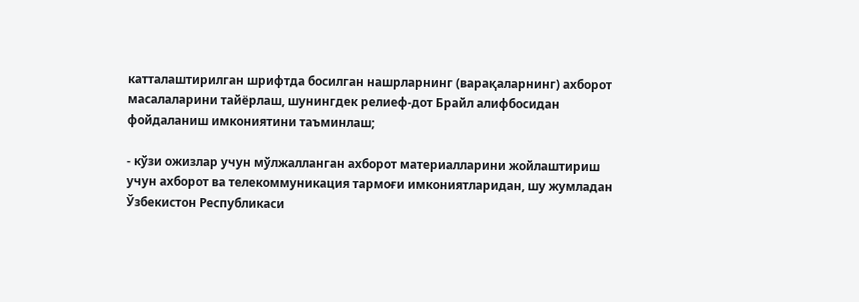катталаштирилган шрифтда босилган нашрларнинг (варақаларнинг) ахборот масалаларини тайёрлаш, шунингдек релиеф-дот Брайл алифбосидан фойдаланиш имкониятини таъминлаш;

- кўзи ожизлар учун мўлжалланган ахборот материалларини жойлаштириш учун ахборот ва телекоммуникация тармоғи имкониятларидан, шу жумладан Ўзбекистон Республикаси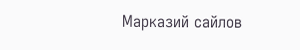Марказий сайлов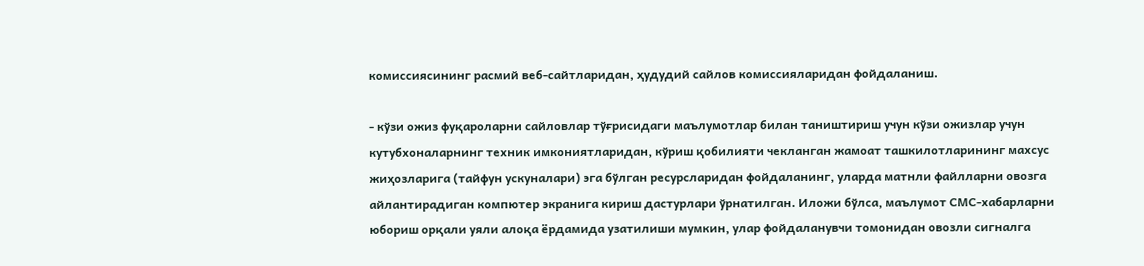комиссиясининг расмий веб-сайтларидан, ҳудудий сайлов комиссияларидан фойдаланиш.

- кўзи ожиз фуқароларни сайловлар тўғрисидаги маълумотлар билан таништириш учун кўзи ожизлар учун кутубхоналарнинг техник имкониятларидан, кўриш қобилияти чекланган жамоат ташкилотларининг махсус жиҳозларига (тайфун ускуналари) эга бўлган ресурсларидан фойдаланинг, уларда матнли файлларни овозга айлантирадиган компютер экранига кириш дастурлари ўрнатилган. Иложи бўлса, маълумот СМС-хабарларни юбориш орқали уяли алоқа ёрдамида узатилиши мумкин, улар фойдаланувчи томонидан овозли сигналга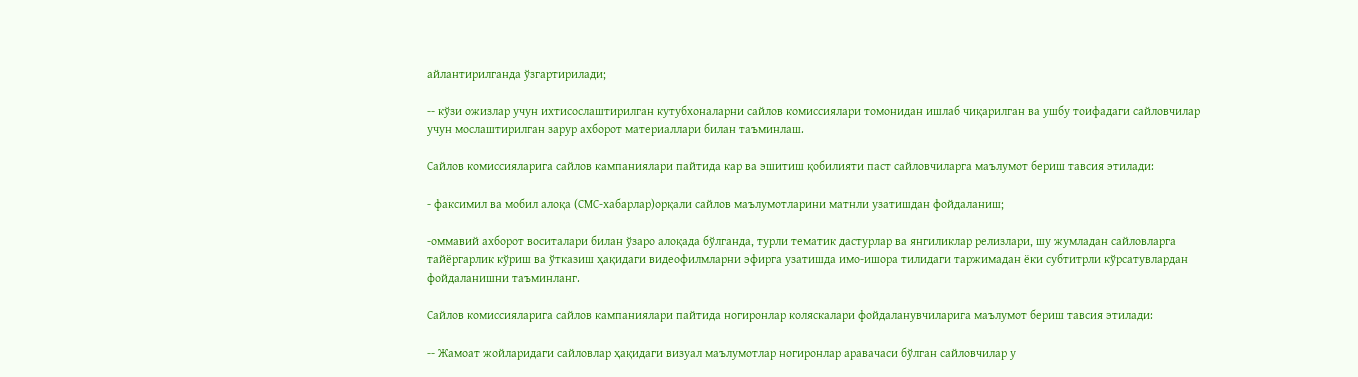айлантирилганда ўзгартирилади;

-- кўзи ожизлар учун ихтисослаштирилган кутубхоналарни сайлов комиссиялари томонидан ишлаб чиқарилган ва ушбу тоифадаги сайловчилар учун мослаштирилган зарур ахборот материаллари билан таъминлаш.

Сайлов комиссияларига сайлов кампаниялари пайтида кар ва эшитиш қобилияти паст сайловчиларга маълумот бериш тавсия этилади:

- факсимил ва мобил алоқа (СМС-хабарлар)орқали сайлов маълумотларини матнли узатишдан фойдаланиш;

-оммавий ахборот воситалари билан ўзаро алоқада бўлганда, турли тематик дастурлар ва янгиликлар релизлари, шу жумладан сайловларга тайёргарлик кўриш ва ўтказиш ҳақидаги видеофилмларни эфирга узатишда имо-ишора тилидаги таржимадан ёки субтитрли кўрсатувлардан фойдаланишни таъминланг.

Сайлов комиссияларига сайлов кампаниялари пайтида ногиронлар коляскалари фойдаланувчиларига маълумот бериш тавсия этилади:

-- Жамоат жойларидаги сайловлар ҳақидаги визуал маълумотлар ногиронлар аравачаси бўлган сайловчилар у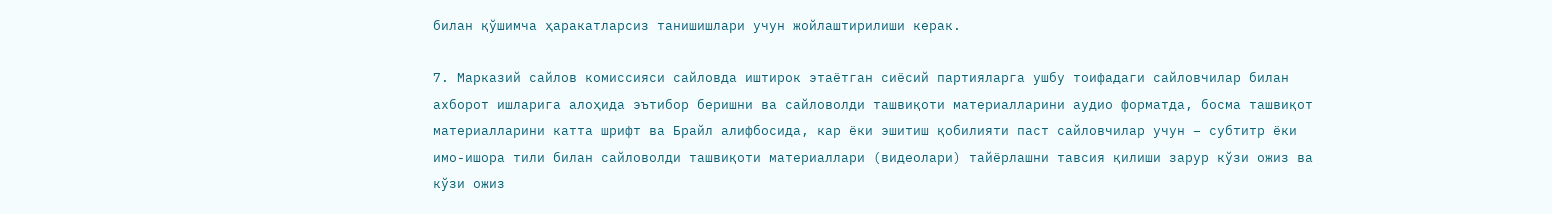билан қўшимча ҳаракатларсиз танишишлари учун жойлаштирилиши керак.

7. Марказий сайлов комиссияси сайловда иштирок этаётган сиёсий партияларга ушбу тоифадаги сайловчилар билан ахборот ишларига алоҳида эътибор беришни ва сайловолди ташвиқоти материалларини аудио форматда, босма ташвиқот материалларини катта шрифт ва Брайл алифбосида, кар ёки эшитиш қобилияти паст сайловчилар учун – субтитр ёки имо-ишора тили билан сайловолди ташвиқоти материаллари (видеолари) тайёрлашни тавсия қилиши зарур кўзи ожиз ва кўзи ожиз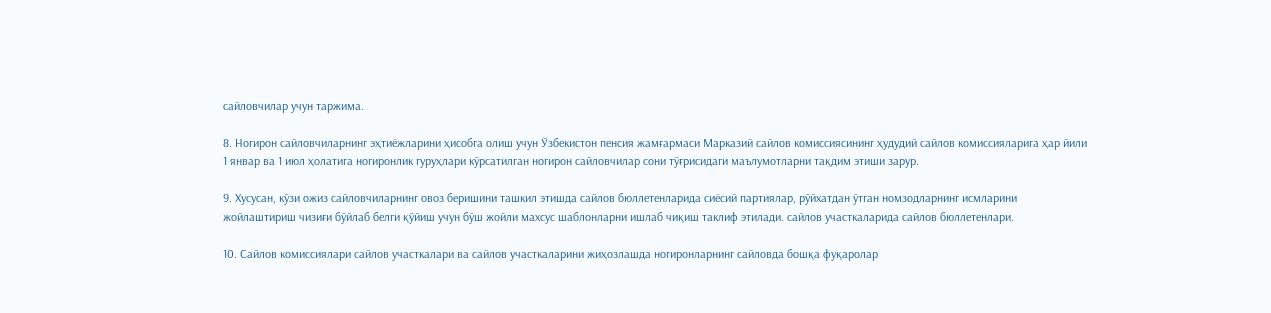сайловчилар учун таржима.

8. Ногирон сайловчиларнинг эҳтиёжларини ҳисобга олиш учун Ўзбекистон пенсия жамғармаси Марказий сайлов комиссиясининг ҳудудий сайлов комиссияларига ҳар йили 1 январ ва 1 июл ҳолатига ногиронлик гуруҳлари кўрсатилган ногирон сайловчилар сони тўғрисидаги маълумотларни тақдим этиши зарур.

9. Хусусан, кўзи ожиз сайловчиларнинг овоз беришини ташкил этишда сайлов бюллетенларида сиёсий партиялар, рўйхатдан ўтган номзодларнинг исмларини жойлаштириш чизиғи бўйлаб белги қўйиш учун бўш жойли махсус шаблонларни ишлаб чиқиш таклиф этилади. сайлов участкаларида сайлов бюллетенлари.

10. Сайлов комиссиялари сайлов участкалари ва сайлов участкаларини жиҳозлашда ногиронларнинг сайловда бошқа фуқаролар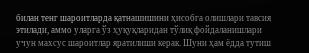билан тенг шароитларда қатнашишини ҳисобга олишлари тавсия этилади, аммо уларга ўз ҳуқуқларидан тўлиқ фойдаланишлари учун махсус шароитлар яратилиши керак. Шуни ҳам ёдда тутиш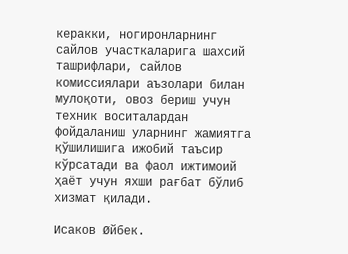керакки, ногиронларнинг сайлов участкаларига шахсий ташрифлари, сайлов комиссиялари аъзолари билан мулоқоти, овоз бериш учун техник воситалардан фойдаланиш уларнинг жамиятга қўшилишига ижобий таъсир кўрсатади ва фаол ижтимоий ҳаёт учун яхши рағбат бўлиб хизмат қилади.

Исаков Øйбек.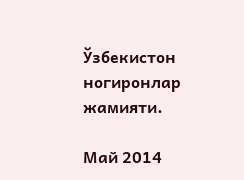Ўзбекистон ногиронлар жамияти.

Май 2014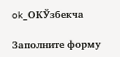ok_OKЎзбекча

Заполните форму